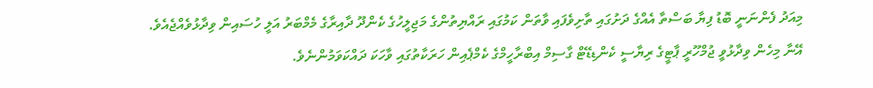މިއަދު ފެންނަނީ ބޮޑު ފިޔާ ބަސްތާ އެއްގެ ދަށުގައި ތާށިވެފައި ވާތަން ކަމުގައި ރައްޔިތުންގެ މަޖިލީހުގެ ކެންދޫ ދާއިރާގެ މެމްބަރު އަލީ ހުސައިން ވިދާޅުވެއްޖެއެވެ.
އޭނާ މިހެން ވިދާޅުވީ ޖުމްހޫރީ ޕާޓީގެ ރިޔާސީ ކެންޑިޑޭޓް ގާސިމް އިބްރާހީމްގެ ކެމްޕެއިން ހަރަކާތުގައި ވާހަކަ ދައްކަވަމުންނެވެ.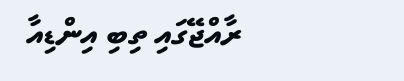ރާއްޖޭގައި ތިބި އިންޑިއާ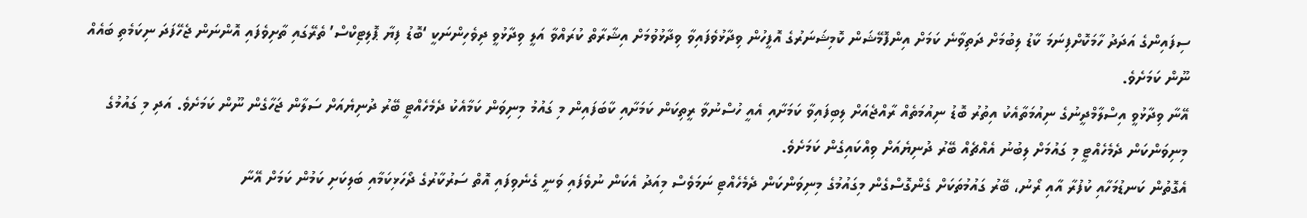ސިފައިންގެ އަދަދު ހާމަކޮށްފިނަމަ ކާޑު ލިބުމަށް ދަތިވާނެ ކަމަށް އިންފޮމޭޝަން ކޮމިޝަނަރުގެ އޮފީހުން ވިދާޅުވެފައިވާ ވިދާޅުވުމަށް އިޝާރާތް ކުރައްވާ އަލީ ވިދާޅުވީ ދިވެހިންނަކީ ‘ބޮޑު ފިޔާ ޕޮލިޓިކްސް’ ތެރޭގައި ތާށިވެފައި އޮންނަން ޖެހޭފަދަ ނިކަމެތި ބައެއް ނޫން ކަމަށެވެ.
އޭނާ ވިދާޅުވީ އިސްލާމްދީނުގެ ނިއުމަތާއެކު އިތުރު ބޮޑު ނިއުމަތެއް ރާއްޖެއަށް ލިބިފައިވާ ކަމަށާއި އެއީ ހުސްނުވާ ރީތިކަން ކަމަށާއި ކާބަފައިން މި ގައުމު މިނިވަން ކަމާއެކު ދެމެހެއްޓީ ބޭރު ދުނިޔެއަށް ސަލާން ޖަހާގެން ނޫން ކަމަށެވެ. އަދި މި ގައުމުގެ މިނިވަންކަން ދެމެހެއްޓީ މި ގައުމަށް ލިބުނު އެއްޗެއް ބޭރު ދުނިޔެއަށް ވިއްކައިގެން ކަމަށެވެ.
އެގޮތުން ކަނޑުމަހާއި ކުފުރާ އާއި ރޯނު، ބޭރު ގައުމުތަކަށް ގެންގޮސްގެން މިގައުމުގެ މިނިވަންކަން ދެމެހެއްޓި ނަމަވެސް މިއަދު އެކަން ނުވެފައި ވަނީ ގެނެވިފައި އޮތް ސަރުކާރުގެ ދޯހަޅިކަމާއި ބަލިކަށި ކަމުން ކަމަށް އޭނާ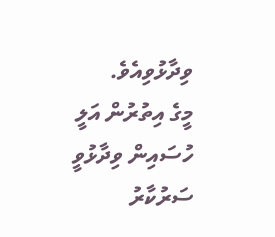ވިދާޅުވިއެވެ.
މީގެ އިތުރުން އަލީ ހުސައިން ވިދާޅުވީ ސަރުކާރު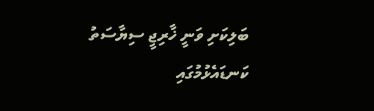ބަލިކަށި ވަނީ ޚާރިޖީ ސިޔާސަތު ކަނޑައެޅުމުގައި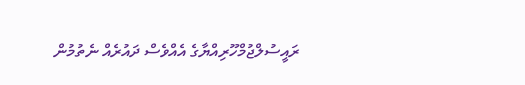ރައީސުލްޖުމްހޫރިއްޔާގެ އެއްވެސް ދައުރެއް ނެތުމުން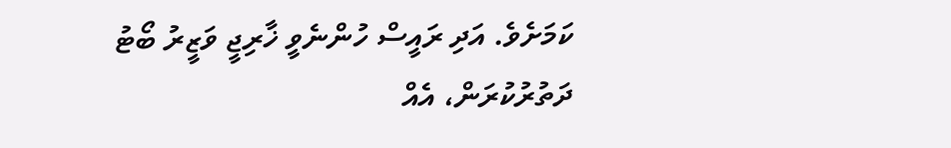ކަމަށެވެ. އަދި ރައީސް ހުންނެވީ ޚާރިޖީ ވަޒީރު ބޯޓު ދަތުރުކުރަން، އެއް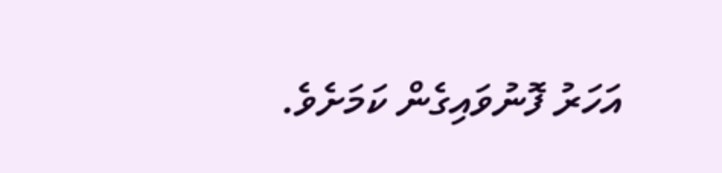އަހަރު ފޮނުވައިގެން ކަމަށެވެ.